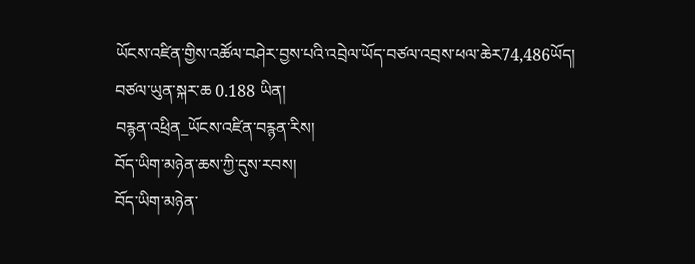ཡོངས་འཛིན་གྱིས་འཚོལ་བཤེར་བྱས་པའི་འབྲེལ་ཡོད་བཙལ་འབྲས་ཕལ་ཆེར74,486ཡོད།  བཙལ་ཡུན་སྐར་ཆ 0.188 ཡིན།
བརྙན་འཕྲིན_ཡོངས་འཛིན་བརྙན་རིས།
བོད་ཡིག་མཉེན་ཆས་ཀྱི་དུས་རབས།
བོད་ཡིག་མཉེན་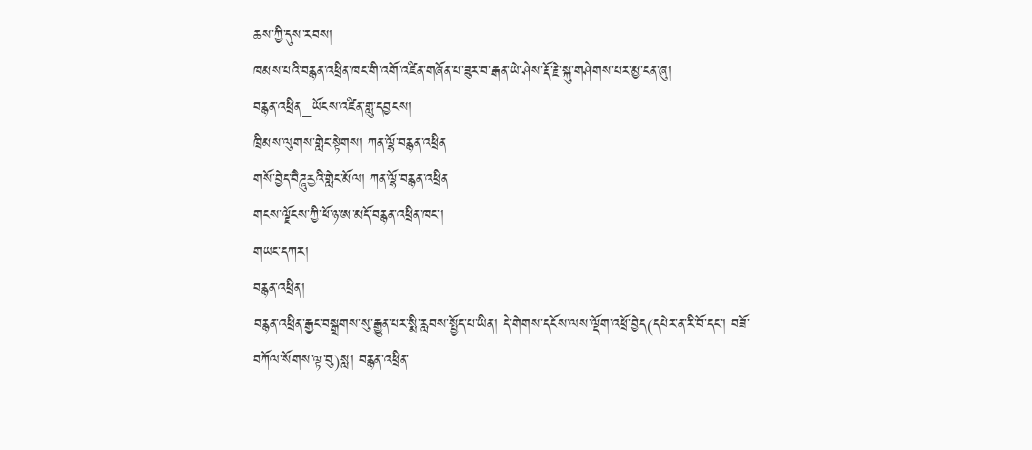ཆས་ཀྱི་དུས་རབས།
ཁམས་པའི་བརྙན་འཕྲིན་ཁང་གི་འགོ་འཛིན་གཞོན་པ་ཟུར་བ་རྒན་ཡེ་ཤེས་རྡོ་རྗེ་སྐུ་གཤེགས་པར་མྱ་ངན་ཞུ།
བརྙན་འཕྲིན_ཡོངས་འཛིན་གླུ་དབྱངས།
ཁྲིམས་ལུགས་གླེང་སྟེགས། ཀན་ལྷོ་བརྙན་འཕྲིན
གསོ་བྱེད་བཻཌཱུརྱའི་གླེང་མོལ། ཀན་ལྷོ་བརྙན་འཕྲིན
གངས་ལྗོངས་ཀྱི་ཕོ་ཉ་ཨ་མདོ་བརྙན་འཕྲིན་ཁང་།
གཡང་དཀར།
བརྙན་འཕྲིན།
བརྙན་འཕྲིན་རྒྱང་བསྒྲགས་སུ་རྒྱུན་པར་སྨི་རླབས་སྤྱོད་པ་ཡིན། དེ་གེགས་དངོས་ལས་ལྡོག་འཕྲོ་བྱེད(དཔེར་ན་རི་བོ་དང་། བཟོ་བཀོལ་སོགས་ལྟ་བུ)སླ། བརྙན་འཕྲིན་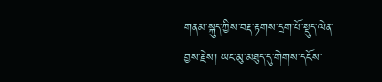གནམ་སྐུད་ཀྱིས་བརྡ་རྟགས་དྲག་པོ་སྡུད་ལེན་བྱས་རྗེས། ཡང་མུ་མཐུད་དུ་གེགས་དངོས་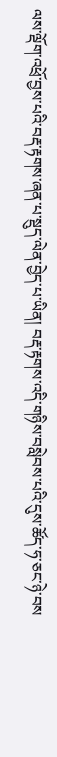ལས་ལྡོག་འཕྲོ་བྱས་པའི་བརྡ་རྟགས་ཞན་པ་སྡུད་ལེན་བྱེད་པ་ཡིན། བརྡ་རྟགས་འདི་གཉིས་བསླེབས་པའི་དུས་ཚོད་ཧ་ཅང་ཉེ་བས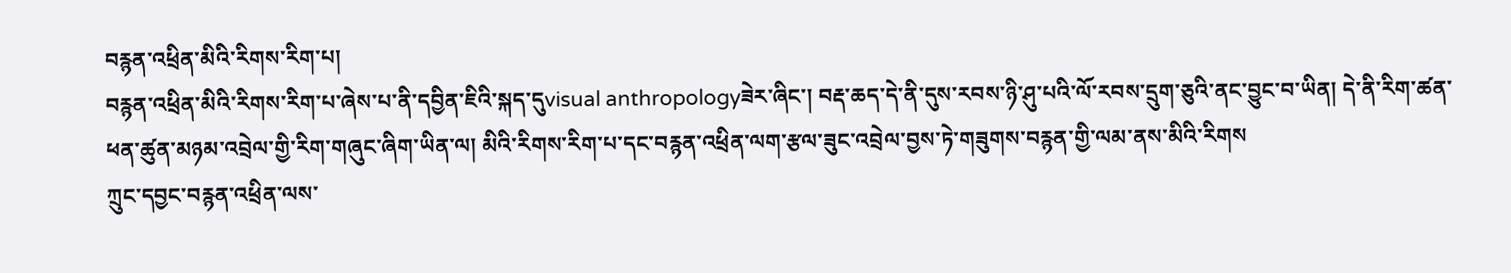བརྙན་འཕྲིན་མིའི་རིགས་རིག་པ།
བརྙན་འཕྲིན་མིའི་རིགས་རིག་པ་ཞེས་པ་ནི་དབྱིན་ཇིའི་སྐད་དུvisual anthropologyཟེར་ཞིང་། བརྡ་ཆད་དེ་ནི་དུས་རབས་ཉི་ཤུ་པའི་ལོ་རབས་དྲུག་ཅུའི་ནང་བྱུང་བ་ཡིན། དེ་ནི་རིག་ཚན་ཕན་ཚུན་མཉམ་འབྲེལ་གྱི་རིག་གཞུང་ཞིག་ཡིན་ལ། མིའི་རིགས་རིག་པ་དང་བརྙན་འཕྲིན་ལག་རྩལ་ཟུང་འབྲེལ་བྱས་ཏེ་གཟུགས་བརྙན་གྱི་ལམ་ནས་མིའི་རིགས
ཀྲུང་དབྱང་བརྙན་འཕྲིན་ལས་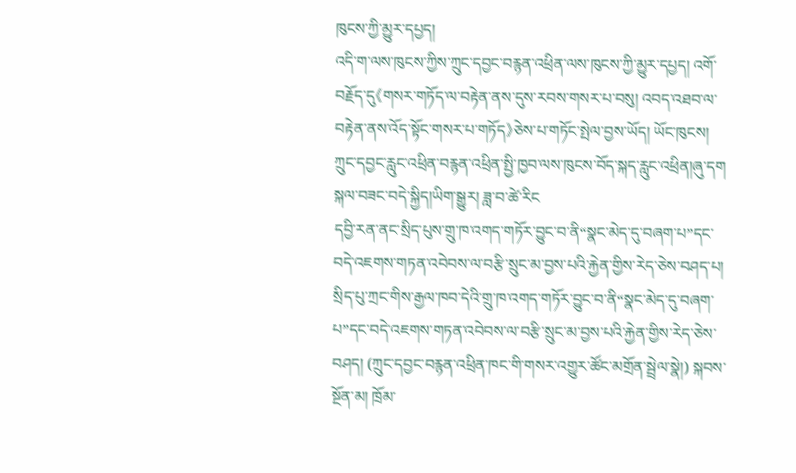ཁུངས་ཀྱི་མྱུར་དཔྱད།
འདི་ག་ལས་ཁུངས་ཀྱིས་ཀྲུང་དབྱང་བརྙན་འཕྲིན་ལས་ཁུངས་ཀྱི་མྱུར་དཔྱད། འགོ་བརྗོད་དུ《གསར་གཏོད་ལ་བརྟེན་ནས་དུས་རབས་གསར་པ་བསུ། འབད་འཐབ་ལ་བརྟེན་ནས་འོད་སྟོང་གསར་པ་གཏོད》ཅེས་པ་གཏོང་སྤེལ་བྱས་ཡོད། ཡོང་ཁུངས། ཀྲུང་དབྱང་རླུང་འཕྲིན་བརྙན་འཕྲིན་སྤྱི་ཁྱབ་ལས་ཁུངས་བོད་སྐད་རླུང་འཕྲིན།ཞུ་དག སྐལ་བཟང་བདེ་སྐྱིད།ཡིག་སྒྱུར། ཟླ་བ་ཚེ་རིང
དབྱི་རན་ནང་སྲིད་པུས་གྲུ་ཁ་འགད་གཏོར་བྱུང་བ་ནི“སྣང་མེད་དུ་བཞག་པ”དང་བདེ་འཇགས་གཏན་འབེབས་ལ་བརྩི་སྲུང་མ་བྱས་པའི་རྐྱེན་གྱིས་རེད་ཅེས་བཤད་པ།
སྲིད་པུ་ཀྲང་གིས་རྒྱལ་ཁབ་དེའི་གྲུ་ཁ་འགད་གཏོར་བྱུང་བ་ནི“སྣང་མེད་དུ་བཞག་པ”དང་བདེ་འཇགས་གཏན་འབེབས་ལ་བརྩི་སྲུང་མ་བྱས་པའི་རྐྱེན་གྱིས་རེད་ཅེས་བཤད། (ཀྲུང་དབྱང་བརྙན་འཕྲིན་ཁང་གི་གསར་འགྱུར་ཚོང་མགྲོན་སྦྲེལ་སྣེ།) སྐབས་སྔོན་མ། ཁྲོམ་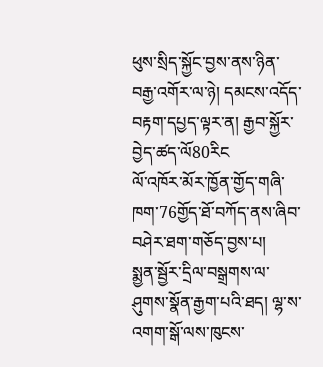ཕུས་སྲིད་སྐྱོང་བྱས་ནས་ཉིན་བརྒྱ་འགོར་ལ་ཉེ། དམངས་འདོད་བརྟག་དཔྱད་ལྟར་ན། རྒྱབ་སྐྱོར་བྱེད་ཚད་ལོ80རིང
ལོ་འཁོར་མོར་ཁྱོན་གྱོད་གཞི་ཁག་76གྱོད་ཐོ་བཀོད་ནས་ཞིབ་བཤེར་ཐག་གཅོད་བྱས་པ།
སྨྱན་སྦྱོར་དྲིལ་བསྒྲགས་ལ་ཤུགས་སྣོན་རྒྱག་པའི་ཐད། ལྷ་ས་འགག་སྒོ་ལས་ཁུངས་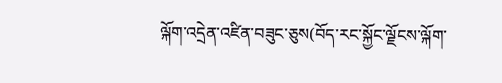ལྐོག་འདྲེན་འཛིན་བཟུང་ཅུས(བོད་རང་སྐྱོང་ལྗོངས་ལྐོག་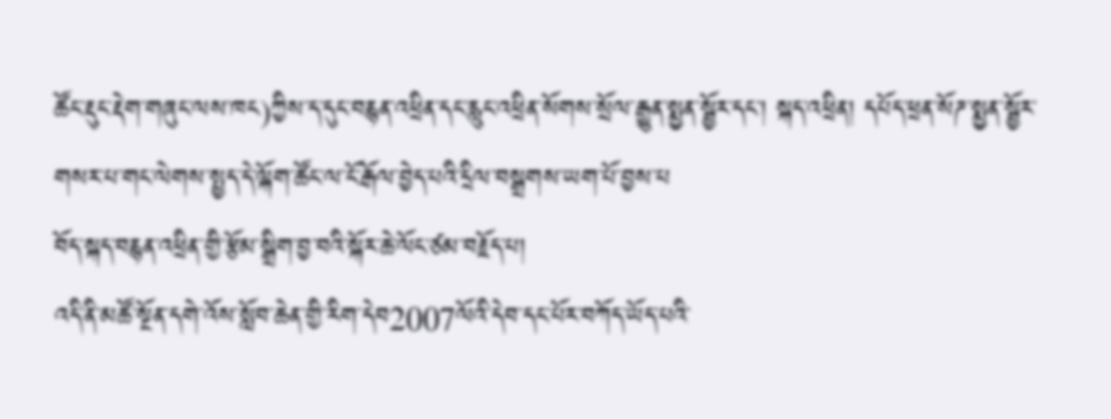ཚོང་རྡུང་རྡེག་གཞུང་ལས་ཁང)ཀྱིས་ད་དུང་བརྙན་འཕྲིན་དང་རླུང་འཕྲིན་སོགས་སྲོལ་རྒྱུན་སྨྱན་སྦྱོར་དང་། སྐད་འཕྲིན། དཔོད་ཕྲན་སོཌ་སྨྱན་སྦྱོར་གསར་པ་གང་ལེགས་སྤྱད་དེ་ལྐོག་ཚོང་ལ་ངོ་རྒོལ་བྱེད་པའི་དྲིལ་བསྒྲགས་ཡག་པོ་བྱས་པ
བོད་སྐད་བརྙན་འཕྲིན་གྱི་རྩོམ་སྒྲིག་བྱ་བའི་སྐོར་ཆེ་ལོང་ཙམ་བརྗོད་པ།
འདི་ནི་མཚོ་སྔོན་དགེ་འོས་སློབ་ཆེན་གྱི་རིག་དེབ2007ལོའི་དེབ་དང་པོར་བཀོད་ཡོད་པའི་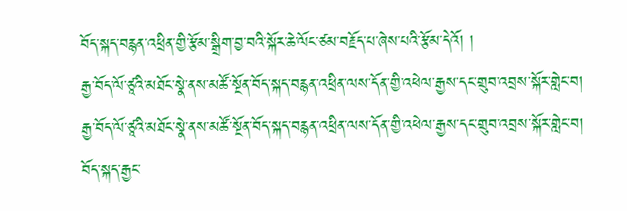བོད་སྐད་བརྙན་འཕྲིན་གྱི་རྩོམ་སྒྲིག་བྱ་བའི་སྐོར་ཆེ་ལོང་ཙམ་བརྗོད་པ་ཞེས་པའི་རྩོམ་དེའོ། །
རྒྱ་བོད་ལོ་ཙཱའི་མཐོང་སྣེ་ནས་མཚོ་སྔོན་བོད་སྐད་བརྙན་འཕྲིན་ལས་དོན་གྱི་འཕེལ་རྒྱས་དང་གྲུབ་འབྲས་སྐོར་གླེང་བ།
རྒྱ་བོད་ལོ་ཙཱའི་མཐོང་སྣེ་ནས་མཚོ་སྔོན་བོད་སྐད་བརྙན་འཕྲིན་ལས་དོན་གྱི་འཕེལ་རྒྱས་དང་གྲུབ་འབྲས་སྐོར་གླེང་བ།
བོད་སྐད་རྒྱང་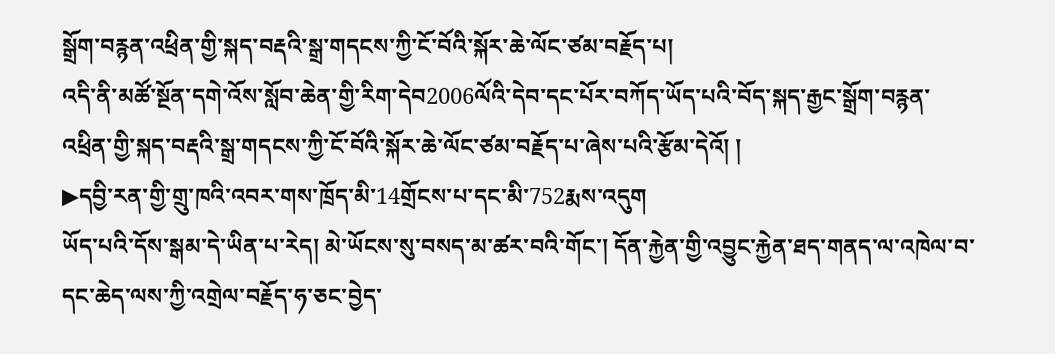སྒྲོག་བརྙན་འཕྲིན་གྱི་སྐད་བརྡའི་སྒྲ་གདངས་ཀྱི་ངོ་བོའི་སྐོར་ཆེ་ལོང་ཙམ་བརྗོད་པ།
འདི་ནི་མཚོ་སྔོན་དགེ་འོས་སློབ་ཆེན་གྱི་རིག་དེབ2006ལོའི་དེབ་དང་པོར་བཀོད་ཡོད་པའི་བོད་སྐད་རྒྱང་སྒྲོག་བརྙན་འཕྲིན་གྱི་སྐད་བརྡའི་སྒྲ་གདངས་ཀྱི་ངོ་བོའི་སྐོར་ཆེ་ལོང་ཙམ་བརྗོད་པ་ཞེས་པའི་རྩོམ་དེའོ། །
▶དབྱི་རན་གྱི་གྲུ་ཁའི་འབར་གས་ཁྲོད་མི་14གྲོངས་པ་དང་མི་752རྨས་འདུག
ཡོད་པའི་དོས་སྒམ་དེ་ཡིན་པ་རེད། མེ་ཡོངས་སུ་བསད་མ་ཚར་བའི་གོང་། དོན་རྐྱེན་གྱི་འབྱུང་རྐྱེན་ཐད་གནད་ལ་འཁེལ་བ་དང་ཆེད་ལས་ཀྱི་འགྲེལ་བརྗོད་ཧ་ཅང་བྱེད་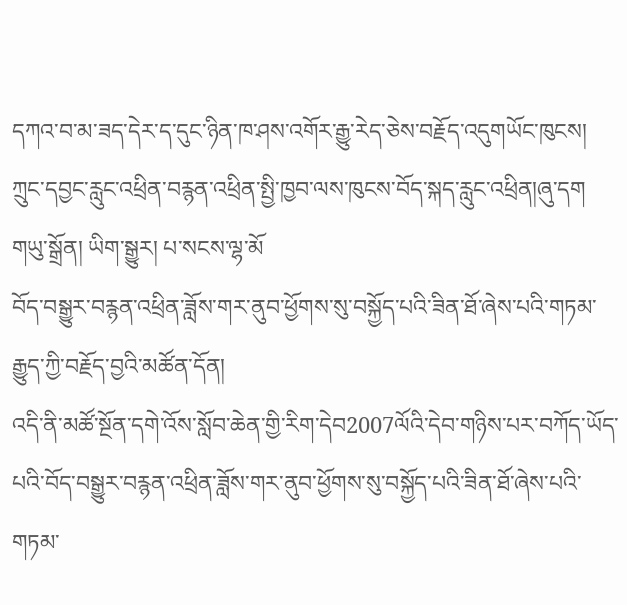དཀའ་བ་མ་ཟད་དེར་ད་དུང་ཉིན་ཁ་ཤས་འགོར་རྒྱུ་རེད་ཅེས་བརྗོད་འདུགཡོང་ཁུངས། ཀྲུང་དབྱང་རླུང་འཕྲིན་བརྙན་འཕྲིན་སྤྱི་ཁྱབ་ལས་ཁུངས་བོད་སྐད་རླུང་འཕྲིན།ཞུ་དག གཡུ་སྒྲོན། ཡིག་སྒྱུར། པ་སངས་ལྷ་མོ
བོད་བསྒྱུར་བརྙན་འཕྲིན་ཟློས་གར་ནུབ་ཕྱོགས་སུ་བསྐྱོད་པའི་ཟིན་ཐོ་ཞེས་པའི་གཏམ་རྒྱུད་ཀྱི་བརྗོད་བྱའི་མཚོན་དོན།
འདི་ནི་མཚོ་སྔོན་དགེ་འོས་སློབ་ཆེན་གྱི་རིག་དེབ2007ལོའི་དེབ་གཉིས་པར་བཀོད་ཡོད་པའི་བོད་བསྒྱུར་བརྙན་འཕྲིན་ཟློས་གར་ནུབ་ཕྱོགས་སུ་བསྐྱོད་པའི་ཟིན་ཐོ་ཞེས་པའི་གཏམ་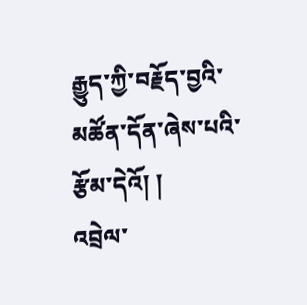རྒྱུད་ཀྱི་བརྗོད་བྱའི་མཚོན་དོན་ཞེས་པའི་རྩོམ་དེའོ། །
འབྲེལ་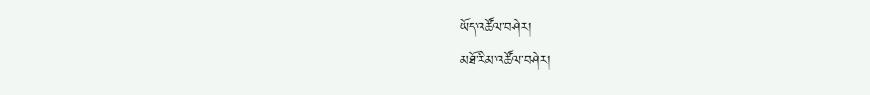ཡོད་འཚོལ་བཤེར།
མཐོ་རིམ་འཚོལ་བཤེར།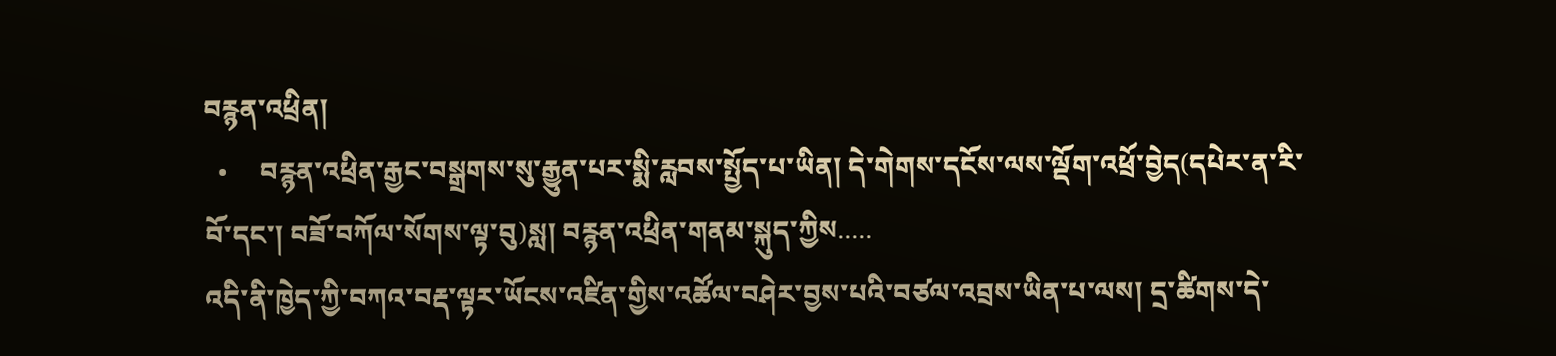བརྙན་འཕྲིན།
  •     བརྙན་འཕྲིན་རྒྱང་བསྒྲགས་སུ་རྒྱུན་པར་སྨི་རླབས་སྤྱོད་པ་ཡིན། དེ་གེགས་དངོས་ལས་ལྡོག་འཕྲོ་བྱེད(དཔེར་ན་རི་བོ་དང་། བཟོ་བཀོལ་སོགས་ལྟ་བུ)སླ། བརྙན་འཕྲིན་གནམ་སྐུད་ཀྱིས.....
འདི་ནི་ཁྱེད་ཀྱི་བཀའ་བརྡ་ལྟར་ཡོངས་འཛིན་གྱིས་འཚོལ་བཤེར་བྱས་པའི་བཙལ་འབྲས་ཡིན་པ་ལས། དྲ་ཚིགས་དེ་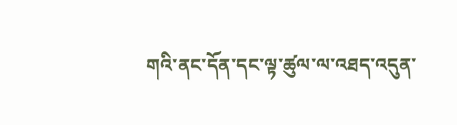གའི་ནང་དོན་དང་ལྟ་ཚུལ་ལ་འཐད་འདུན་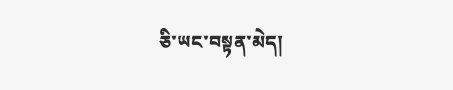ཅི་ཡང་བསྟན་མེད།